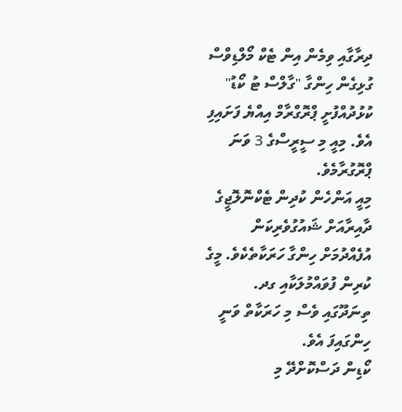ދިރާގާއި ވިމެން އިން ޓެކް މޯލްޑިވްސް ގުޅިގެން ހިންގާ "ގާލްސް ޓު ކޯޑު" ކުޅުދުއްފުށީ ޕްރޮގްރާމް އިއްޔެ ފަށައިފި އެވެ. މިއީ މި ސީރީސްގެ 3 ވަނަ ޕްރޮގުރާމެވެ.
މިއީ އަންހެން ކުދިން ޓެކްނޮލޮޖީގެ ދާއިރާއަށް ޝައުގުވެރިކަން އުފެއްދުމަށް ހިންގާ ހަރަކާތެކެވެ. މީގެ ކުރިން ފުވައްމުލަކާއި ގދ. ތިނަދޫގައި ވެސް މި ހަރަކާތް ވަނީ ހިންގައިފަ އެވެ.
ކޯޑިން ދަސްކޮށްދޭ މި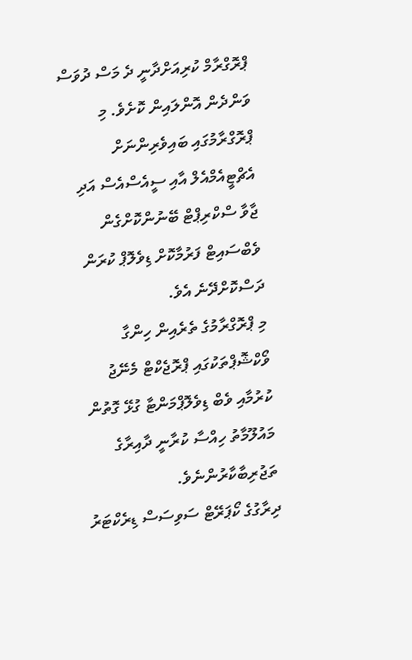ޕްރޮގްރާމް ކުރިއަށްދާނީ ދެ މަސް ދުވަސް ވަންދެން އޮންލައިން ކޮށެވެ. މި ޕްރޮގްރާމުގައި ބައިވެރިންނަށް އެޗްޓީއެމްއެލް އާއި ސީއެސްއެސް އަދި ޖާވާ ސްކްރިޕްޓް ބޭނުންކޮށްގެން ވެބްސައިޓް ފަރުމާކޮށް ޑިވެލޮޕް ކުރަން ދަސްކޮށްދޭނެ އެވެ.
މި ޕްރޮގްރާމުގެ ތެރެއިން ހިންގާ ވޯކްޝޮޕްތަކުގައި ޕްރޮޖެކްޓް މެނޭޖު ކުރުމާއި ވެބް ޑިވެލޮޕްމަންޓާ ގުޅޭ ގޮތުން މައުލޫމާތު ހިއްސާ ކުރާނީ ދާއިރާގެ ތަޖުރިބާކާރުންނެވެ.
ދިރާގުގެ ކޯޕަރޭޓް ސަވިސަސް ޑިރެކްޓަރު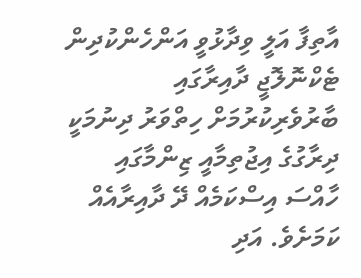އާތިފާ އަލީ ވިދާޅުވީ އަންހެންކުދިން ޓެކްނޮލޮޖީ ދާއިރާގައި ބާރުވެރިކުރުމަށް ހިތްވަރު ދިނުމަކީ ދިރާގުގެ އިޖުތިމާއީ ޒިންމާގައި ހާއްސަ އިސްކަމެއް ދޭ ދާއިރާއެއް ކަމަށެވެ. އަދި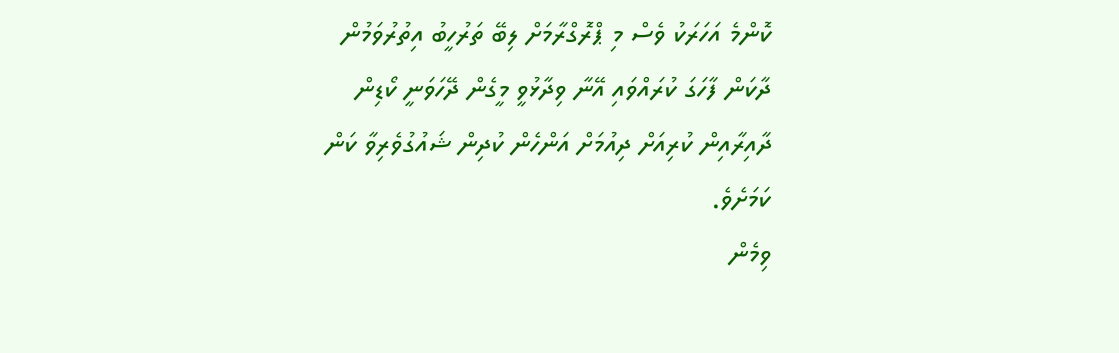ކޮންމެ އަހަރަކު ވެސް މި ޕްރޮގްރާމަށް ލިބޭ ތަރުހީބު އިތުރުވަމުން ދާކަން ފާހަގަ ކުރައްވައި އޭނާ ވިދާޅުވީ މީގެން ދޭހަވަނީ ކޯޑިން ދާއިރާއިން ކުރިއަށް ދިއުމަށް އަންހެން ކުދިން ޝައުގުވެރިވާ ކަން ކަމަށެވެ.
ވިމެން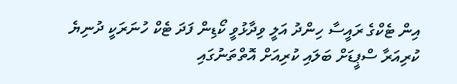އިން ޓެކްގެ ރައީސާ ހިންދު އަލީ ވިދާޅުވީ ކޯޑިން ފަދަ ޓެކް ހުނަރަކީ ދުނިޔެ ކުރިއަރާ ސްޕީޑަށް ބަލައި ކުރިއަށް އޮތްތަނުގައި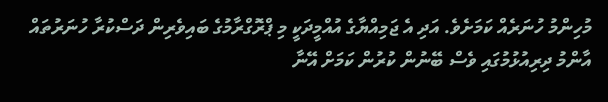މުހިންމު ހުނަރެއް ކަމަށެވެ. އަދި އެ ޖަމިއްޔާގެ އުއްމީދަކީ މި ޕްރޮގްރާމުގެ ބައިވެރިން ދަސްކުރާ ހުނަރުތައް އާންމު ދިރިއުޅުމުގައި ވެސް ބޭނުން ކުރުން ކަމަށް އޭނާ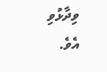ވިދާޅުވި އެވެ.